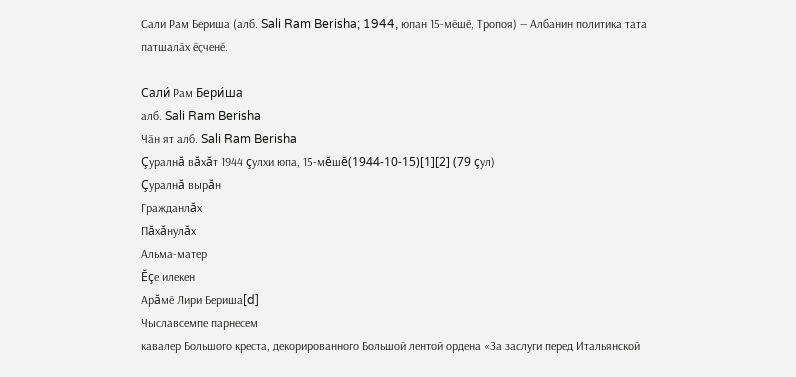Сали Рам Бериша (алб. Sali Ram Berisha; 1944, юпан 15-мӗшӗ, Тропоя) — Албанин политика тата патшалӑх ӗҫченӗ.

Сали́ Рам Бери́ша
алб. Sali Ram Berisha
Чӑн ят алб. Sali Ram Berisha
Çуралнă вăхăт 1944 çулхи юпа, 15-мĕшĕ(1944-10-15)[1][2] (79 çул)
Çуралнă вырăн
Гражданлăх
Пăхăнулăх
Альма-матер
Ĕçе илекен
Арăмӗ Лири Бериша[d]
Чыславсемпе парнесем
кавалер Большого креста, декорированного Большой лентой ордена «За заслуги перед Итальянской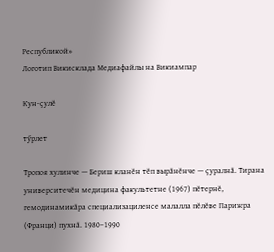Республикой»
Логотип Викисклада Медиафайлы на Викиампар

Кун-ҫулӗ

тӳрлет

Тропоя хулинче — Бериш кланӗн тӗп вырӑнӗнче — ҫуралнӑ. Тирана университечӗн медицина факультетне (1967) пӗтернӗ, гемодинамикӑра специализациленсе малалла пӗлӗве Парижра (Франци) пухнӑ. 1980–1990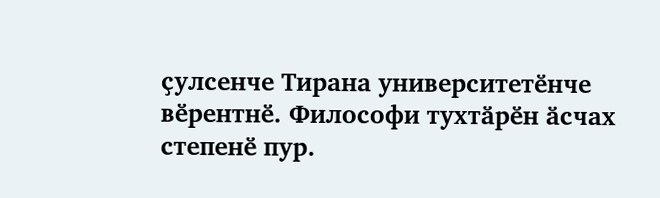ҫулсенче Тирана университетӗнче вӗрентнӗ. Философи тухтӑрӗн ӑсчах степенӗ пур.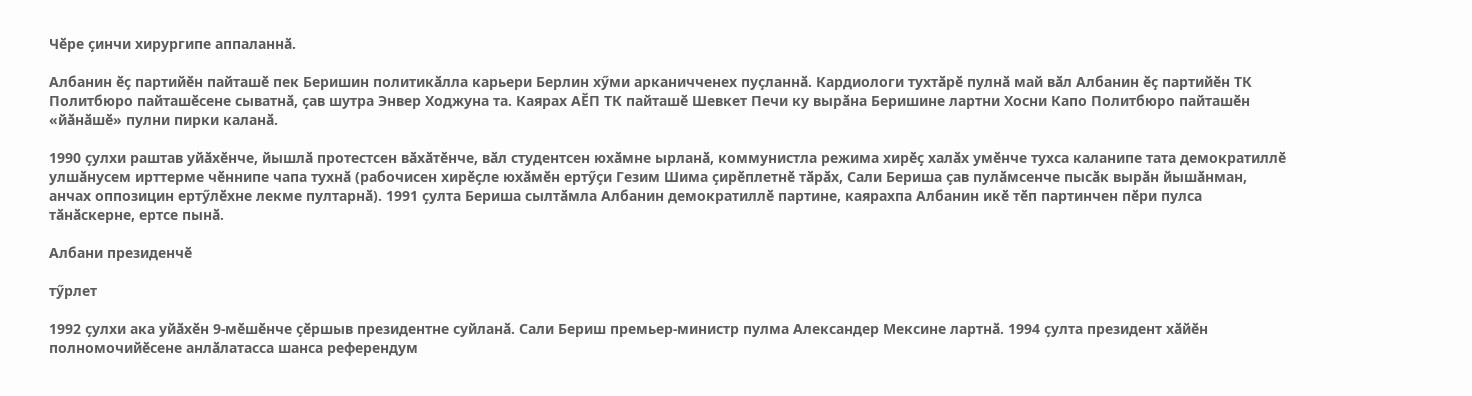Чӗре ҫинчи хирургипе аппаланнӑ.

Албанин ӗҫ партийӗн пайташӗ пек Беришин политикӑлла карьери Берлин хӳми арканичченех пуҫланнӑ. Кардиологи тухтӑрӗ пулнӑ май вӑл Албанин ӗҫ партийӗн ТК Политбюро пайташӗсене сыватнӑ, ҫав шутра Энвер Ходжуна та. Каярах АӖП ТК пайташӗ Шевкет Печи ку вырӑна Беришине лартни Хосни Капо Политбюро пайташӗн «йӑнӑшӗ» пулни пирки каланӑ.

1990 ҫулхи раштав уйӑхӗнче, йышлӑ протестсен вӑхӑтӗнче, вӑл студентсен юхӑмне ырланӑ, коммунистла режима хирӗҫ халӑх умӗнче тухса каланипе тата демократиллӗ улшӑнусем ирттерме чӗннипе чапа тухнӑ (рабочисен хирӗҫле юхӑмӗн ертӳҫи Гезим Шима ҫирӗплетнӗ тӑрӑх, Сали Бериша ҫав пулӑмсенче пысӑк вырӑн йышӑнман, анчах оппозицин ертӳлӗхне лекме пултарнӑ). 1991 ҫулта Бериша сылтӑмла Албанин демократиллӗ партине, каярахпа Албанин икӗ тӗп партинчен пӗри пулса тӑнӑскерне, ертсе пынӑ.

Албани президенчӗ

тӳрлет

1992 ҫулхи ака уйӑхӗн 9-мӗшӗнче ҫӗршыв президентне суйланӑ. Сали Бериш премьер-министр пулма Александер Мексине лартнӑ. 1994 ҫулта президент хӑйӗн полномочийӗсене анлӑлатасса шанса референдум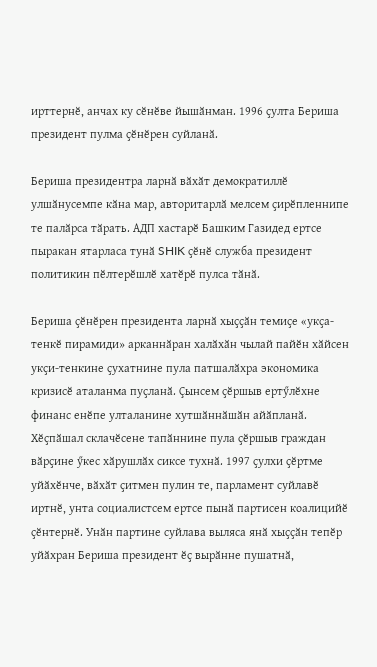ирттернӗ, анчах ку сӗнӗве йышӑнман. 1996 ҫулта Бериша президент пулма ҫӗнӗрен суйланӑ.

Бериша президентра ларнӑ вӑхӑт демократиллӗ улшӑнусемпе кӑна мар, авторитарлӑ мелсем ҫирӗпленнипе те палӑрса тӑрать. АДП хастарӗ Башким Газидед ертсе пыракан ятарласа тунӑ SHIK ҫӗнӗ служба президент политикин пӗлтерӗшлӗ хатӗрӗ пулса тӑнӑ.

Бериша ҫӗнӗрен президента ларнӑ хыҫҫӑн темиҫе «укҫа-тенкӗ пирамиди» арканнӑран халӑхӑн чылай пайӗн хӑйсен укҫи-тенкине ҫухатнине пула патшалӑхра экономика кризисӗ аталанма пуҫланӑ. Ҫынсем ҫӗршыв ертӳлӗхне финанс енӗпе улталанине хутшӑннӑшӑн айӑпланӑ. Хӗҫпӑшал склачӗсене тапӑннине пула ҫӗршыв граждан вӑрҫине ӳкес хӑрушлӑх сиксе тухнӑ. 1997 ҫулхи ҫӗртме уйӑхӗнче, вӑхӑт ҫитмен пулин те, парламент суйлавӗ иртнӗ, унта социалистсем ертсе пынӑ партисен коалицийӗ ҫӗнтернӗ. Унӑн партине суйлава выляса янӑ хыҫҫӑн тепӗр уйӑхран Бериша президент ӗҫ вырӑнне пушатнӑ,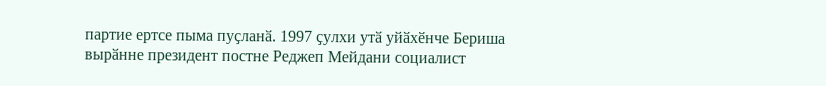партие ертсе пыма пуҫланӑ. 1997 ҫулхи утӑ уйӑхӗнче Бериша вырӑнне президент постне Реджеп Мейдани социалист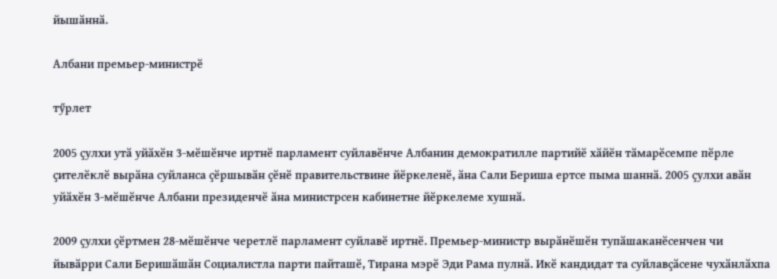йышӑннӑ.

Албани премьер-министрӗ

тӳрлет

2005 ҫулхи утӑ уйӑхӗн 3-мӗшӗнче иртнӗ парламент суйлавӗнче Албанин демократилле партийӗ хӑйӗн тӑмарӗсемпе пӗрле ҫителӗклӗ вырӑна суйланса ҫӗршывӑн ҫӗнӗ правительствине йӗркеленӗ, ӑна Сали Бериша ертсе пыма шаннӑ. 2005 ҫулхи авӑн уйӑхӗн 3-мӗшӗнче Албани президенчӗ ӑна министрсен кабинетне йӗркелеме хушнӑ.

2009 ҫулхи ҫӗртмен 28-мӗшӗнче черетлӗ парламент суйлавӗ иртнӗ. Премьер-министр вырӑнӗшӗн тупӑшаканӗсенчен чи йывӑрри Сали Беришӑшӑн Социалистла парти пайташӗ, Тирана мэрӗ Эди Рама пулнӑ. Икӗ кандидат та суйлавҫӑсене чухӑнлӑхпа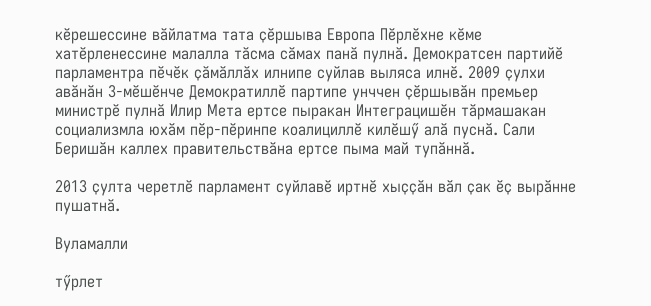кӗрешессине вӑйлатма тата ҫӗршыва Европа Пӗрлӗхне кӗме хатӗрленессине малалла тӑсма сӑмах панӑ пулнӑ. Демократсен партийӗ парламентра пӗчӗк ҫӑмӑллӑх илнипе суйлав выляса илнӗ. 2009 ҫулхи авӑнӑн 3-мӗшӗнче Демократиллӗ партипе унччен ҫӗршывӑн премьер министрӗ пулнӑ Илир Мета ертсе пыракан Интеграцишӗн тӑрмашакан социализмла юхӑм пӗр-пӗринпе коалициллӗ килӗшӳ алӑ пуснӑ. Сали Беришӑн каллех правительствӑна ертсе пыма май тупӑннӑ.

2013 ҫулта черетлӗ парламент суйлавӗ иртнӗ хыҫҫӑн вӑл ҫак ӗҫ вырӑнне пушатнӑ.

Вуламалли

тӳрлет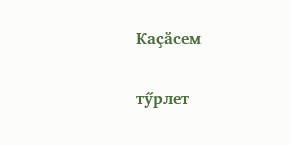Каҫӑсем

тӳрлет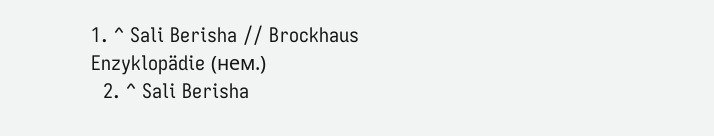1. ^ Sali Berisha // Brockhaus Enzyklopädie (нем.)
  2. ^ Sali Berisha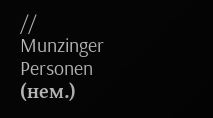// Munzinger Personen (нем.)